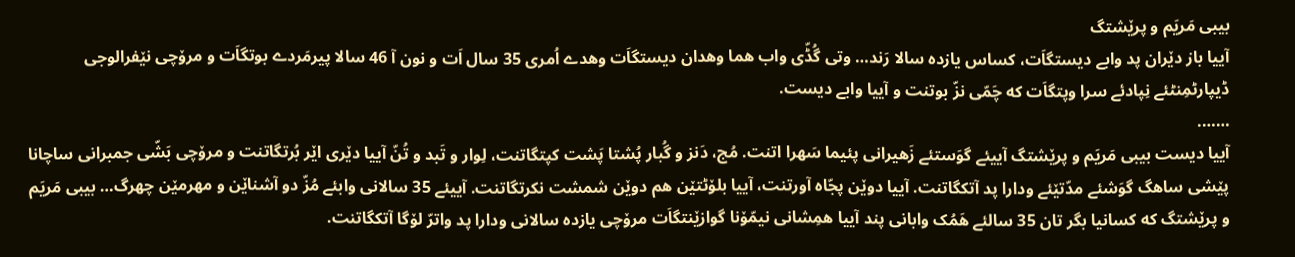بیبی مَریَم و پرێشتگ
آییا باز دێران پد وابے دیستگاَت، کساس یازده سالا رَند… وتی گُڈّی واب هما وهدان دیستگاَت وهدے اُمری 35 سال اَت و نون آ 46 سالا پیرمَردے بوتگاَت و مرۆچی نێفرالوجی ڈیپارٹمِنٹئے نِپادئے سرا وپتگاَت که چَمّی نزّ بوتنت و آییا وابے دیست.
…….
آییا دیست بیبی مَریَم و پرێشتگ آییئے گوَستئے زَهیرانی پئیما سَهرا اتنت. مُج، دَنز و گُبار پُشتا پَشت کپتگاتنت، لِوار و تَبد و تُنّ آییا دێری اێر بُرتگاتنت و مرۆچی بَشّی جمبرانی ساچانا پێشی ساهگ گوَشئے مدّتێئے ودارا پد آتکگاتنت. آییا دوێن پجّاه آورتنت، آییا بلۆٹتێن هم دوێن شمشت نکرتگاتنت. آییئے 35 سالانی وابئے مُزّ دو آشناێن و مهرمێن چهرگ… بیبی مَریَم و پرێشتگ که کسانیا بگر تان 35 سالئے هَمُک وابانی پند آییا همِشانی نیمّۆنا گوازێنتگاَت مرۆچی یازده سالانی ودارا پد واترّ لۆگا آتکگاتنت.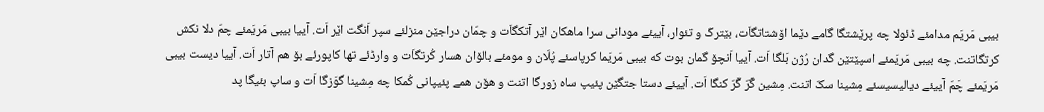بیبی مَریَم مدامئے ڈئولا چه پرێشتگا گامے دێما اۆشتاتگاَت، بێترکّ و تئوار، آییئے مودانی سرا ماهکان اێر آتکگاَت و چمّان دراجێن منزلئے سپر اَنگت اێر اَت. آییا بیبی مَریَمئے چمّ دلا نکش کرتگاتنت. چه بیبی مَریَمئے اسپێتێن گدان رُژن بَلگا اَت. آییا اَنچۆ گمان بوت که بیبی مَریَما کرپاسئے پُلّان و مومئے بالۆان هسار کُرتگاَت و وارڈئے تها کاپورئے بۆ هم آتار اَت. آییا دیست بیبی مَریَمئے چَمّ آییئے دیالیسیسئے مِشینا سکّ اتنت. مِشین گَرّ گَرّ کنگا اَت. آییئے دستا جتگێن پئیپ ساه زورگا اتنت و هۆن همے پئیپانی کُمکا چه مِشینا گوَزگا اَت و ساپ بئیگا پد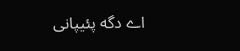اے دگه پئیپانی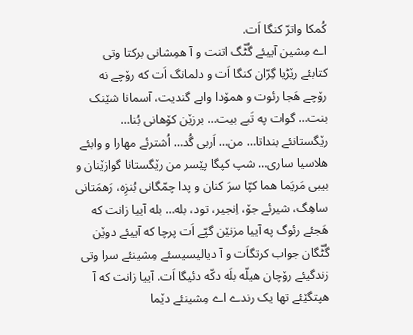کُمکا واترّ کنگا اَت.
اے مِشین آییئے گُٹّگ اتنت و آ همِشانی برکتا وتی کتابئے رێڑیا گِرّان کنگا اَت و دلمانگ اَت که رۆچے نه رۆچے هَجا رئوت و همۆدا وابے گندیت، آسمانا شێنک بنت… گوات په تَبے بیت… برزێن کۆهانی بُنا… رێگستانئے بنداتا… من… اَربی گُد… اُشترئے مهارا و وابئے هلاسیا ساری… شپ کپگا پێسر من رێگستانا گوازێنان و بیبی مَریَما هما کپّا سرَ کنان و پدا چمّگانی بُنزِه، رَهمَتانی ساهِگ، شیرئے جۆ، اِنجیر، تود، بله… بله آییا زانت که هَجئے رئوگ په آییا مزنێن گپّے اَت پرچا که آییئے دوێن گُٹّگان جواب کرتگاَت و آ دیالیسیسئے مِشینئے سرا وتی زندگیئے رۆچان هیلّه بلَه دکّه دئیگا اَت. آییا زانت که آ هپتگێئے تها یک رندے اے مِشینئے دێما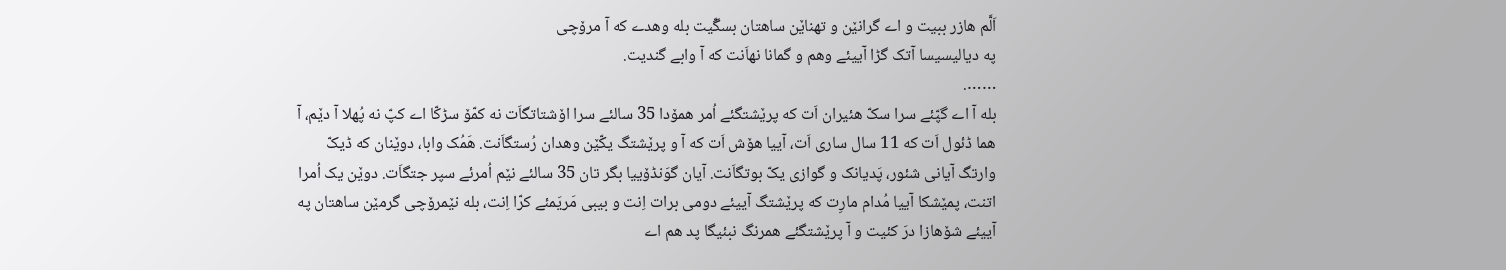اَلَّم هازر ببیت و اے گرانێن و تهناێن ساهتان بسگّیت بله وهدے که آ مرۆچی
په دیالیسیسا آتک گڑا آییئے وهم و گمانا نهاَنت که آ وابے گندیت.
…….
بله آ اے گپّئے سرا سکّ هئیران اَت که پرێشتگئے اُمر همۆدا 35 سالئے سرا اۆشتاتگاَت نه کمّۆ سڑکّا اے کپّ نه پُهلا آ دێم، آ هما ڈئول اَت که 11 سال ساری اَت، آییا هۆش اَت که آ و پرێشتگ یکّێن وهدان رُستگاَنت. هَمُک وابا، دوێنان که ڈیکّ وارتگ آیانی شئور، پَدیانک و گوازی یکّ بوتگاَنت. آیان گوَنڈۆییا بگر تان 35 سالئے نێم اُمرئے سپر جتگاَت. دوێن یک اُمرا اتنت، پمێشکا آییا مُدام مارِت که پرێشتگ آییئے دومی برات اِنت و بیبی مَریَمئے کرّا اِنت، بله نێمرۆچی گرمێن ساهتان په آییئے شۆهازا درَ کئیت و آ پرێشتگئے همرنگ نبئیگا پد هم اے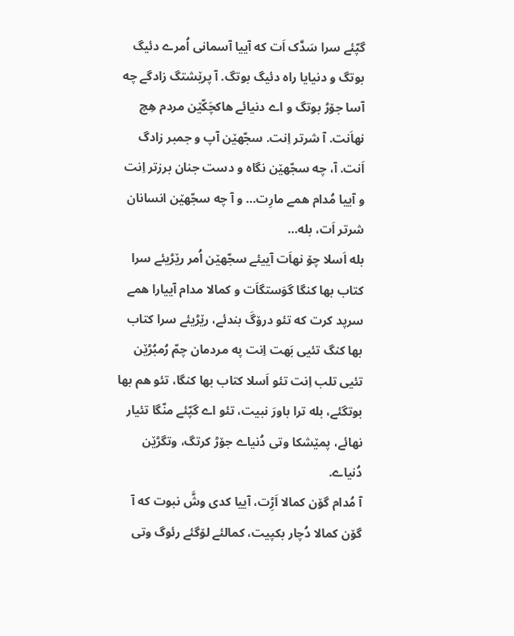گپّئے سرا سَدَّک اَت که آییا آسمانی اُمرے دئیگ بوتگ و دنیایا راه دئیگ بوتگ. آ پرێشتگ زادگے چه آسا جۆڑ بوتگ و اے دنیائے هاکچَکّێن مردم هِچ نهاَنت. آ شرتر اِنت. سجّهێن آپ و جمبر زادگ اَنت. آ، چه سجّهێن نگاه و دست جنان برزتر اِنت و آییا مُدام همے مارِت… و آ چه سجّهێن انسانان شرتر اَت، بله…
بله اَسلا چۆ نهاَت آییئے سجّهێن اُمر رێڑیئے سرا کتاب بها کنگا گوَستگاَت و کمالا مدام آییارا همے سرپد کرت که تئو درۆگَ بندئے، رێڑیئے سرا کتاب بها کنگ تئیی بَهت اِنت په مردمان چمّ رُمبُڑێن تئیی تلب اِنت تئو اَسلا کتاب بها کنگا، تئو هم بها بوتگئے، بله ترا باورَ نبیت، تئو اے گپّئے منّگا تئیار نهائے، پمێشکا وتی دُنیاے جۆڑ کرتگ، وتگڑێن دُنیاے.
آ مُدام گۆن کمالا اَڑِت، آییا کدی وشَّ نبوت که آ گۆن کمالا دُچار بکپیت، کمالئے لۆگئے رئوگ وتی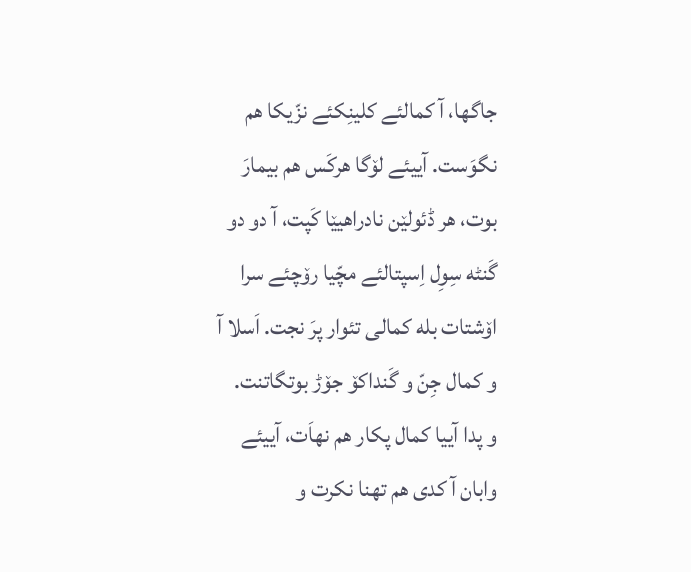جاگها، آ کمالئے کلینِکئے نزّیکا هم نگوَست. آییئے لۆگا هرکَس هم بیمارَ بوت، هر ڈئولێن نادراهیێا کَپت، آ دو دو گَنٹه سِوِل اِسپتالئے مچّیا رۆچئے سرا اۆشتات بله کمالی تئوار پرَ نجت. اَسلا آ و کمال جِنّ و گَنداکۆ جۆڑ بوتگاتنت.
و پدا آییا کمال پکار هم نهاَت، آییئے وابان آ کدی هم تهنا نکرت و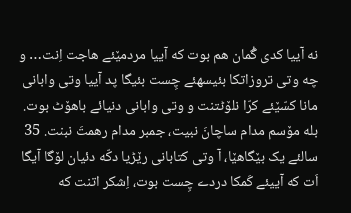نه آییا کدی گُمان هم بوت که آییا مردمێئے هاجت اِنت… و چه وتی تروزاتکا بئیسهئے چِست بئیگا پد آییا وتی وابانی مانا کسّێئے کرّا نلۆٹتنت و وتی وابانی دنیائے باهۆٹ بوت.
بله مۆسم مدام ساچانَ نبیت، جمبر مدام رهمتَ نبنت. 35 سالئے یک بێگاهێا، آ وتی کتابانی رێڑیا دکّه دئیان لۆگا آیگا اَت که آییئے کَمکا دردے چِست بوت، اِشکر اتنت که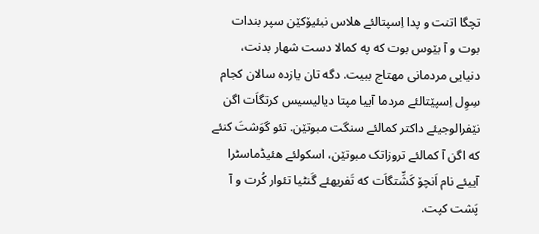تچگا اتنت و پدا اِسپتالئے هلاس نبئیۆکێن سپر بندات بوت و آ بێوس بوت که په کمالا دست شهار بدنت، دنیایی مردمانی مهتاج ببیت. دگه تان یازده سالان کجام سِوِل اِسپێتالئے مردما آییا مپتا دیالیسیس کرتگاَت اگن نێفرالوجیئے داکتر کمالئے سنگت مبوتێن. تئو گوَشتَ کنئے که اگن آ کمالئے تروزاتک مبوتێن، اسکولئے هئیڈماسٹرا آییئے نام اَنچۆ کَشِّتگاَت که تَفریهئے گَنٹیا تئوار کُرت و آ پَشت کپت.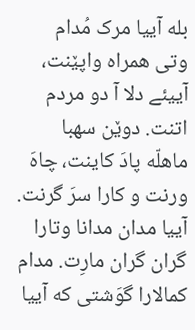بله آییا مرک مُدام وتی همراه واپێنت، آییئے دلا آ دو مردم اتنت. دوێن سهبا ماهلّه پادَ کاینت، چاهَ ورنت و کارا سرَ گرنت. آییا مدان مدانا وتارا گران گران مارِت. مدام کمالارا گوَشتی که آییا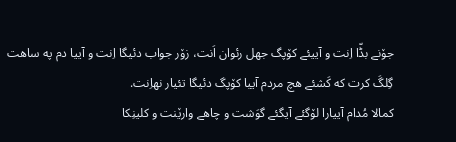جۆنے بڈّا اِنت و آییئے کۆپگ جهل رئوان اَنت، زۆر جواب دئیگا اِنت و آییا دم په ساهت گِلگَ کرت که کَشئے هچ مردم آییا کۆپگ دئیگا تئیار نهاِنت.
کمالا مُدام آییارا لۆگئے آیگئے گوَشت و چاهے وارێنت و کلینِکا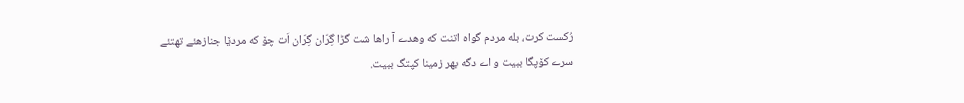رُکست کرت، بله مردم گواه اتنت که وهدے آ راها شت گڑا گِرّان گِرّان اَت چۆ که مردێا جنازهئے تهتئے سرے کۆپگا ببیت و اے دگه بهر زمینا کپتگ ببیت.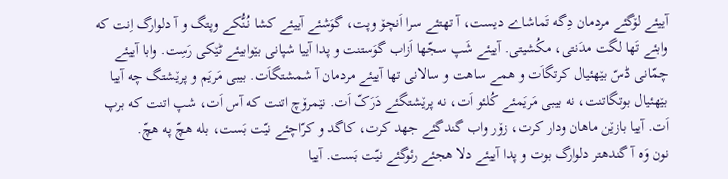آییئے لۆگئے مردمان دِگه تَماشاے دیست، آ تهتئے سرا اَنچۆ وپت، گوَشئے آییئے کشا نُنُّکے وپتگ و آ دلوارگ اِنت که وابئے تَها لگت مدَنتی، مکُشیتی. آییئے شَپ سجّها اَزاب گوَستنت و پدا آییا شپانی بێوابیئے ٹێکی رَسِت. وابا آییئے چمّانی ڈسّ بێهئیال کرتگاَت و همے ساهت و سالانی تها آییئے مردمان آ شمشتگاَت. بیبی مَریَم و پرێشتگ چه آییا بێهئیال بوتگاتنت، نه بیبی مَریَمئے کُلئو اَت، نه پرێشتگئے دَرَکّ اَت. نێمرۆچ اتنت که آس اَت، شپ اتنت که برپ اَت. آییا بازێن ماهان ودار کرت، زۆر واب گندگئے جهد کرت، کاگد و کرّاچئے نیّت بَست، بله هچّ په هچّ.
نون وَه آ گندهتر دلوارگ بوت و پدا آییئے دلا هجئے رئوگئے نیّت بَست. آییا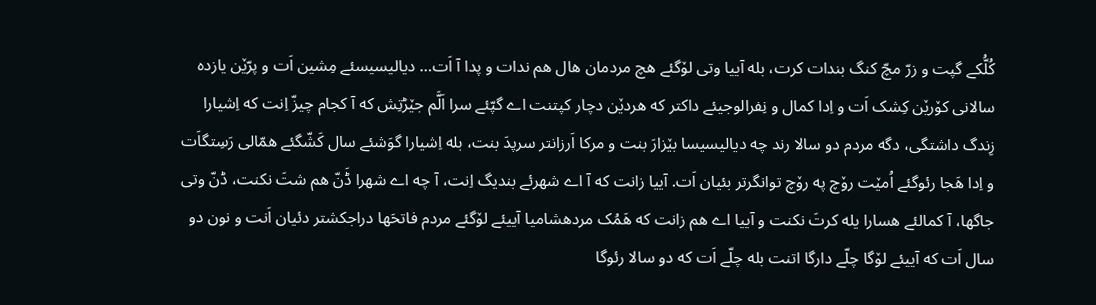کُلُّکے گپت و زرّ مچّ کنگ بندات کرت، بله آییا وتی لۆگئے هچ مردمان هال هم ندات و پدا آ اَت… دیالیسیسئے مِشین اَت و پرّێن یازده سالانی کۆرێن کِشک اَت و اِدا کمال و نِفرالوجیئے داکتر که هردێن دچار کپتنت اے گپّئے سرا اَلَّم جێڑتِش که آ کجام چیزّ اِنت که اِشیارا زِندگ داشتگی، دگه مردم دو سالا رند چه دیالیسیسا بێزارَ بنت و مرکا اَرزانتر سرپدَ بنت، بله اِشیارا گوَشئے سال کَشّگئے همّالی رَسِتگاَت و اِدا هَجا رئوگئے اُمێت رۆچ په رۆچ توانگرتر بئیان اَت. آییا زانت که آ اے شهرئے بندیگ اِنت، آ چه اے شهرا ڈَنّ هم شتَ نکنت، ڈنّ وتی جاگها، آ کمالئے هسارا یله کرتَ نکنت و آییا اے هم زانت که هَمُک مردهشامیا آییئے لۆگئے مردم فاتحَها دراجکشتر دئیان اَنت و نون دو سال اَت که آییئے لۆگا چلّے دارگا اتنت بله چلّے اَت که دو سالا رئوگا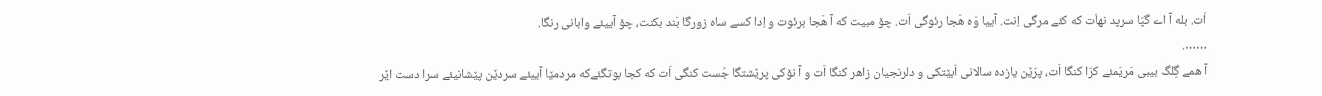اَت. بله آ اے گپّا سرپد نهاَت که کئے مرگی اِنت. آییا وَه هَجا رئوگی اَت. چۆ مبیت که آ هَجا برئوت و اِدا کسے ساه زورگا بَند بکنت، چۆ آییئے وابانی رنگا.
…….
آ همے گِلگ بیبی مَریَمئے کرّا کنگا اَت، پرّێن یازده سالانی اَبێتکی و دلرنجیان زاهر کنگا اَت و آ نۆکی پرێشتگا جُست کنگی اَت که کجا بوتگئےکه مردمێا آییئے سردێن پێشانیئے سرا دست اێر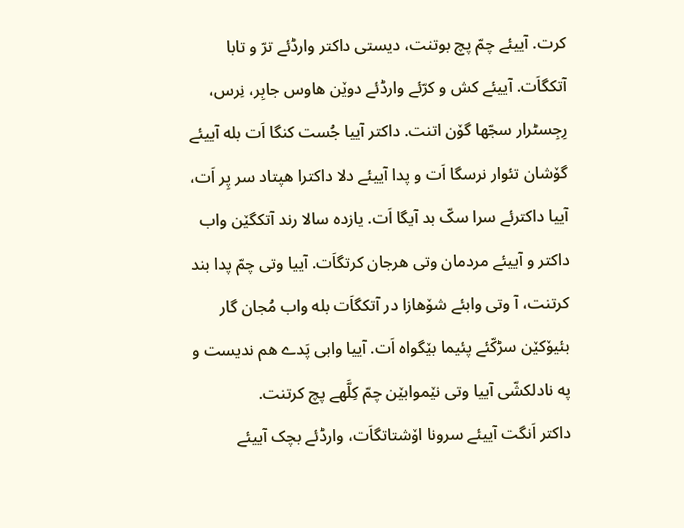کرت. آییئے چمّ پچ بوتنت، دیستی داکتر وارڈئے ترّ و تابا آتکگاَت. آییئے کش و کرّئے وارڈئے دوێن هاوس جابِر، نِرس، رِجِسٹرار سجّها گۆن اتنت. داکتر آییا جُست کنگا اَت بله آییئے گۆشان تئوار نرسگا اَت و پدا آییئے دلا داکترا هپتاد سر پِر اَت، آییا داکترئے سرا سکّ بد آیگا اَت. یازده سالا رند آتکگێن واب داکتر و آییئے مردمان وتی هرجان کرتگاَت. آییا وتی چمّ پدا بند کرتنت، آ وتی وابئے شۆهازا در آتکگاَت بله واب مُجان گار بئیۆکێن سڑکّئے پئیما بێگواه اَت. آییا وابی پَدے هم ندیست و په نادلکشّی آییا وتی نێموابێن چمّ کِلَّهے پچ کرتنت.
داکتر اَنگت آییئے سرونا اۆشتاتگاَت، وارڈئے بچک آییئے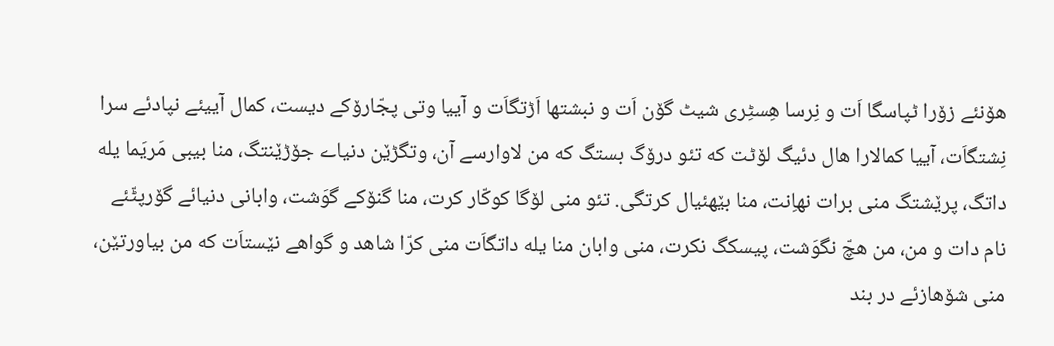هۆنئے زۆرا ٹپاسگا اَت و نِرسا هِسٹِری شیٹ گۆن اَت و نبشتها اَڑتگاَت و آییا وتی پجّارۆکے دیست، کمال آییئے نپادئے سرا نِشتگاَت، آییا کمالارا هال دئیگ لۆٹت که تئو درۆگ بستگ که من لاوارسے آن، وتگڑێن دنیاے جۆڑێنتگ، منا بیبی مَریَما یله داتگ، پرێشتگ منی برات نهاِنت، منا بێهئیال کرتگی. تئو منی لۆگا کوکّار کرت، منا گنۆکے گوَشت، وابانی دنیائے گۆرپٹّئے نام دات و من، من هچّ نگوَشت، پیسکگ نکرت، منی وابان منا یله داتگاَت منی کرّا شاهد و گواهے نێستاَت که من بیاورتێن، منی شۆهازئے در بند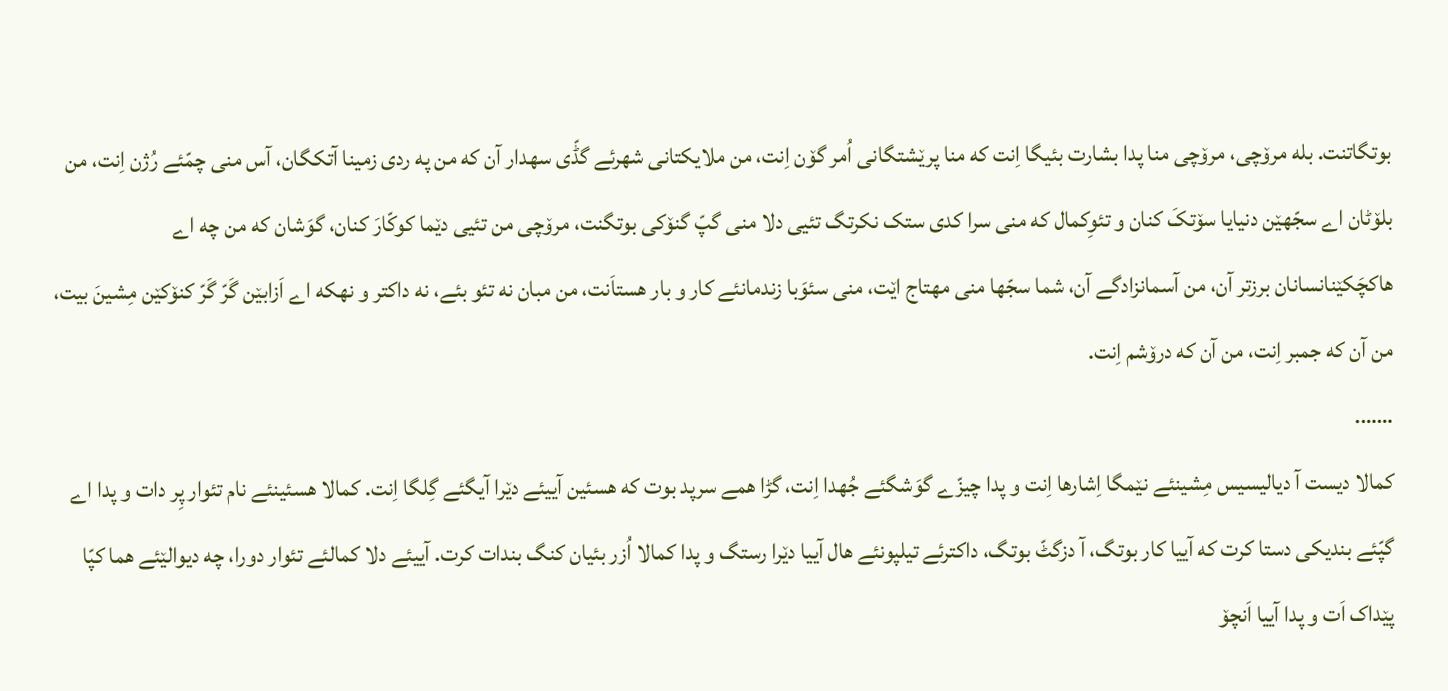بوتگاتنت. بله مرۆچی، مرۆچی منا پدا بشارت بئیگا اِنت که منا پرێشتگانی اُمر گۆن اِنت، من ملایکتانی شهرئے گڈّی سهدار آن که من په ردی زمینا آتکگان، آس منی چمّئے رُژن اِنت، من بلۆٹان اے سجّهێن دنیایا سۆتکَ کنان و تئوِکمال که منی سرا کدی ستک نکرتگ تئیی دلا منی گپّ گنۆکی بوتگنت، مرۆچی من تئیی دێما کوکّارَ کنان، گوَشان که من چه اے هاکچَکێنانسانان برزتر آن، من آسمانزادگے آن، شما سجّها منی مهتاج اێت، منی سئوَبا زندمانئے کار و بار هستاَنت، من مبان نه تئو بئے، نه داکتر و نهکه اے اَزابێن گَرّ گَرّ کنۆکێن مِشینَ بیت، من آن که جمبر اِنت، من آن که درۆشم اِنت.
…….
کمالا دیست آ دیالیسیس مِشینئے نێمگا اِشارها اِنت و پدا چیزّے گوَشگئے جُهدا اِنت، گڑا همے سرپد بوت که هسئین آییئے دێرا آیگئے گِلگا اِنت. کمالا هسئینئے نام تئوار پِر دات و پدا اے گپّئے بندیکی دستا کرت که آییا کار بوتگ، آ دزگٹّ بوتگ، داکترئے تیلپونئے هال آییا دێرا رستگ و پدا کمالا اُزر بئیان کنگ بندات کرت. آییئے دلا کمالئے تئوار دورا، چه دیوالێئے هما کپّا پێداک اَت و پدا آییا اَنچۆ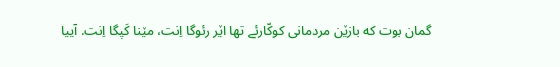گمان بوت که بازێن مردمانی کوکّارئے تها اێر رئوگا اِنت، مێنا کَپگا اِنت. آییا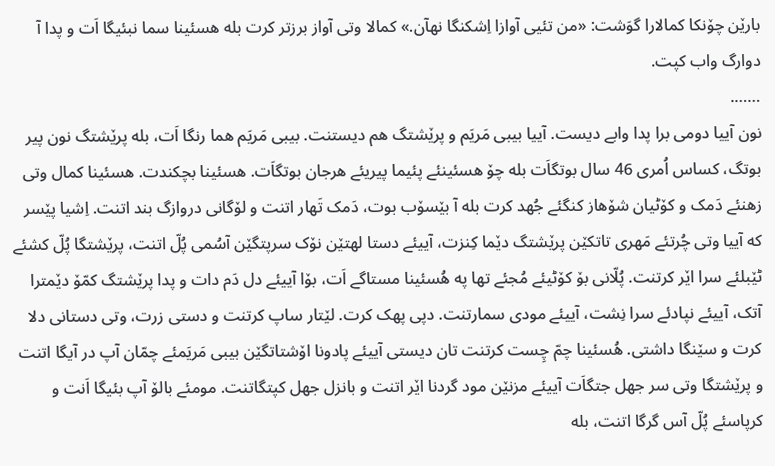بارێن چۆنکا کمالارا گوَشت: «من تئیی آوازا اِشکنگا نهآن.» کمالا وتی آواز برزتر کرت بله هسئینا سما نبئیگا اَت و پدا آ دوارگ واب کپت.
…….
نون آییا دومی برا پدا وابے دیست. آییا بیبی مَریَم و پرێشتگ هم دیستنت. بیبی مَریَم هما رنگا اَت، بله پرێشتگ نون پیر بوتگ، کساس اُمری 46 سال بوتگاَت بله چۆ هسئینئے پئیما پیریئے هرجان بوتگاَت. هسئینا بچکندت. هسئینا کمال وتی زهنئے دَمک و کۆٹیان شۆهاز کنگئے جُهد کرت بله آ بێسۆب بوت، دَمک تَهار اتنت و لۆگانی دروازگ بند اتنت. اِشیا پێسر که آییا وتی چُرتئے مَهری تاتکێن پرێشتگ دێما کِنزت، آییئے دستا لهتێن نۆک سرپتگێن آسُمی پُلّ اتنت، پرێشتگا پُلّ کشئے ٹێبلئے سرا اێر کرتنت. پُلّانی بۆ کۆٹیئے مُجئے تها په هُسئینا مستاگے اَت، بۆا آییئے دل دَم دات و پدا پرێشتگ کمّۆ دێمترا آتک، آییئے نپادئے سرا نِشت، آییئے مودی سمارتنت. دپی پهک کرت. لێتار ساپ کرتنت و دستی زرت، وتی دستانی دلا کرت و سێنگا داشتی. هُسئینا چمّ چِست کرتنت تان دیستی آییئے پادونا اۆشتاتگێن بیبی مَریَمئے چمّان آپ در آیگا اتنت و پرێشتگا وتی سر جهل جتگاَت آییئے مزنێن مود گردنا اێر اتنت و بانزل جهل کپتگاتنت. مومئے بالۆ آپ بئیگا اَنت و کرپاسئے پُلّ آس گرگا اتنت، بله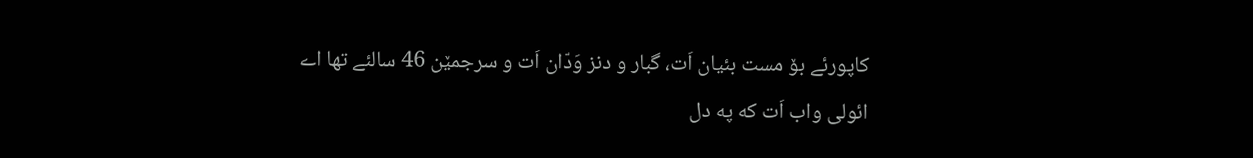کاپورئے بۆ مست بئیان اَت، گبار و دنز وَدّان اَت و سرجمێن 46 سالئے تها اے ائولی واب اَت که په دل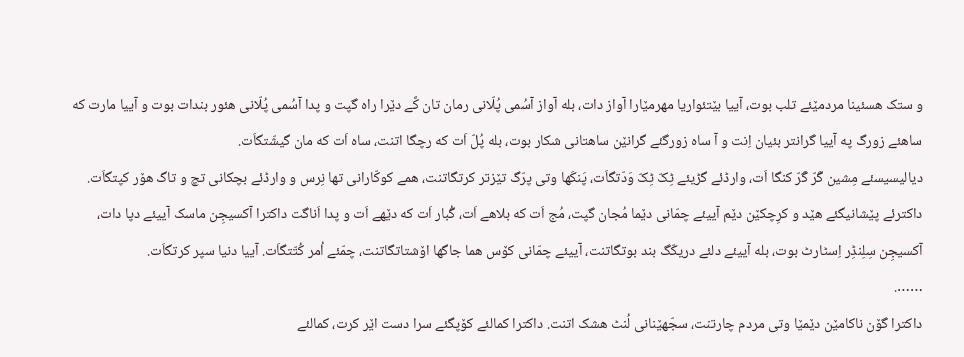و ستک هسئینا مردمێئے تلب بوت، آییا بێتئواریا مهرمێارا آواز دات، بله آواز آسُمی پُلّانی رمان تان کَّے دێرا راه گپت و پدا آسُمی پُلّانی هئور بندات بوت و آییا مارت که ساهئے زورگ په آییا گرانتر بئیان اِنت و آ ساه زورگئے گرانێن ساهتانی شکار بوت، بله پُلّ اَت که رچگا اتنت، ساه اَت که مان گیشّتگاَت.
دیالیسیسئے مِشین گَرّ گَرّ کنگا اَت، وارڈئے گڑیئے ٹِکّ ٹِکّ وَدّتگاَت، پَنکَها وتی پرّگ تێزتر کرتگاتنت، همے کوکّارانی تها نِرس و وارڈئے بچکانی تچ و تاگ هۆر کپتگاَت. داکترئے پێشانیگئے هێد و کرِچکێن دێم آییئے چمّانی دێما مُجان گپت، مُج اَت که بلاهے اَت، گُبار اَت که دێهے اَت و پدا اَناگت داکترا آکسیجِن ماسک آییئے دپا دات، آکسیجِن سِلِنڈِر اِسٹارٹ بوت، بله آییئے دلئے دریکّگ بند بوتگاتنت، آییئے چمّانی کۆس هما جاگها اۆشتاتگاتنت، چمّئے اُمر کُتّتگاَت. آییا دنیا سپر کرتگاَت.
…….
داکترا گۆن ناکامێن دێمێا وتی مردم چارتنت، سجّهێنانی لُنٹ هشک اتنت. داکترا کمالئے کۆپگئے سرا دست اێر کرت، کمالئے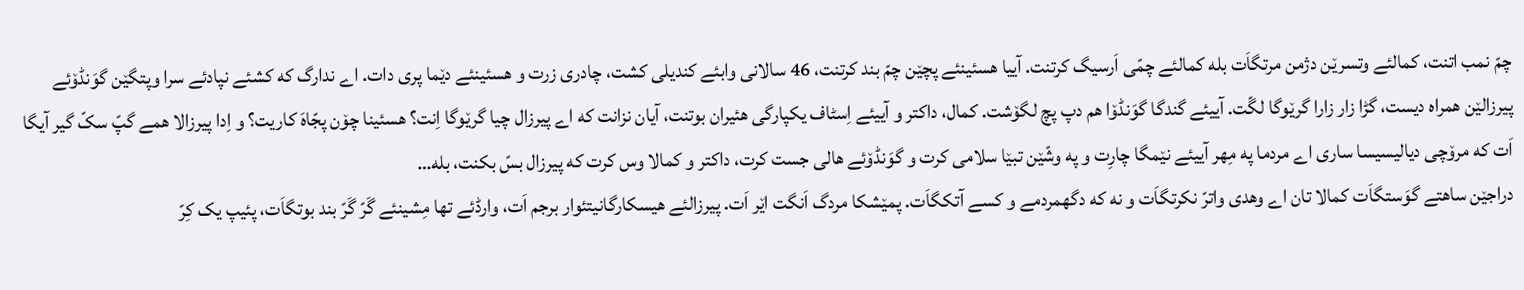چمّ نمب اتنت، کمالئے وتسرێن دژمن مرتگاَت بله کمالئے چمّی اَرسیگ کرتنت. آییا هسئینئے پچێن چمّ بند کرتنت، 46 سالانی وابئے کندیلی کشت، چادری زرت و هسئینئے دێما پری دات. اے ندارگ که کشئے نپادئے سرا وپتگێن گوَنڈۆئے پیرزالێن همراه دیست، گڑا زار زارا گرێوگا لگّت. آییئے گندگا گوَنڈۆا هم دپ پچ لگۆشت. کمال، داکتر و آییئے اِسٹاف یکپارگی هئیران بوتنت، آیان نزانت که اے پیرزال چیا گرێوگا اِنت؟ هسئینا چۆن پجّاهَ کاریت؟ و اِدا پیرزالا همے گپّ سکّ گیر آیگا اَت که مرۆچی دیالیسیسا ساری اے مردما په مِهر آییئے نێمگا چارِت و په وشّێن تبێا سلامی کرت و گوَنڈۆئے هالی جست کرت، داکتر و کمالا وس کرت که پیرزال بسّ بکنت، بله…
دراجێن ساهتے گوَستگاَت کمالا تان اے وهدی واترّ نکرتگاَت و نه که دگهمردمے و کسے آتکگاَت. پمێشکا مردگ اَنگت اێر اَت. پیرزالئے هیسکارگانیتئوار برجم اَت، وارڈئے تها مِشینئے گَرّ گَرّ بند بوتگاَت، پئیپ یک کِرّ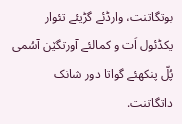بوتگاتنت، وارڈئے گڑیئے تئوار یکڈئول اَت و کمالئے آورتگێن آسُمی پُلّ پنکهئے گواتا دور شانک داتگاتنت.